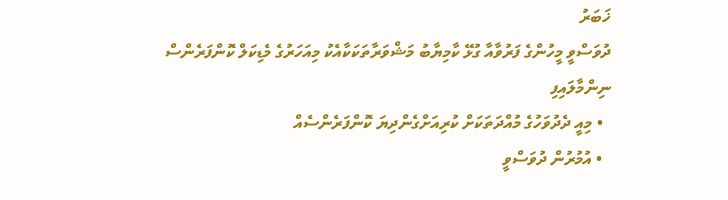ޚަބަރު
ދުވަސްވީ މީހުންގެ ފަރުވާއާ ގުޅޭ ކާމިޔާބު މަޝްވަރާތަކަކާއެކު މިއަހަރުގެ މެޑިކަލް ކޮންފަރެންސް ނިންމާލައިފި
  • މިއީ ދެދުވަހުގެ މުއްދަތަކަށް ކުރިއަށްގެންދިޔަ ކޮންފަރެންސެއް
  • އުމުރުން ދުވަސްވީ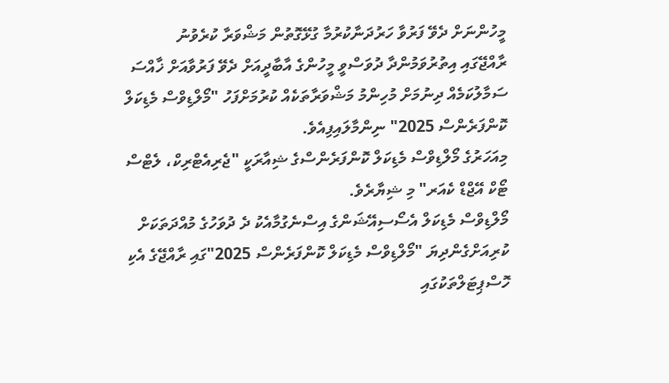މީހުންނަށް ދެވޭ ފަރުވާ ހަރުދަނާކުރުމާ ގުޅޭގޮތުން މަޝްވަރާ ކުރެވުނު
ރާއްޖޭގައި އިތުރުވަމުންދާ ދުވަސްވީ މީހުންގެ އާބާދީއަށް ދެވޭ ފަރުވާއަށް ޚާއްސަ ސަމާލުކަމެއް ދިނުމަށް މުހިންމު މަޝްވަރާތަކެއް ކުރުމަށްފަހު "މޯލްޑިވްސް މެޑިކަލް ކޮންފަރެންސް 2025" ނިންމާލައިފިއެވެ.
މިއަހަރުގެ މޯލްޑިވްސް މެޑިކަލް ކޮންފަރެންސްގެ ޝިއާރަކީ "ޖެރިއެޓްރިކް، ލެޓްސް ޓޯކް އޭޖްޑް ކެއަރ" މި ޝިޔާރެވެ.
މޯލްޑިވްސް މެޑިކަލް އެސޯސިއޭޝަންގެ އިސްނެގުމާއެކު ދެ ދުވަހުގެ މުއްދަތަކަށް ކުރިއަށްގެންދިޔަ "މޯލްޑިވްސް މެޑިކަލް ކޮންފަރެންސް 2025"ގައި ރާއްޖޭގެ އެކި ހޮސްޕިޓަލްތަކުގައި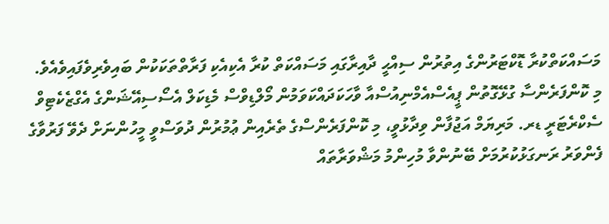މަސައްކަތްކުރާ ޑޮކްޓަރުންގެ އިތުރުން ސިއްޙީ ދާއިރާގައި މަސައްކަތް ކުރާ އެކިއެކި ފަރާތްތަކަކުން ބައިވެރިވެފައިވެއެވެ.
މި ކޮންފަރެންސާ ގުޅޭގޮތުން ޕީއެސްއެމްނިއުސްއާ ވާހަކަދައްކަވަމުން މޯލްޑިވްސް މެޑިކަލް އެސޯސިއޭޝަންގެ އެގްޒެކެޓިވް ސެކްރެޓަރީ ޑރ. މަރިޔަމް އަޖުފާން ވިދާޅުވީ، މި ކޮންފަރެންސްގެ ތެރެއިން ޢުމުރުން ދުވަސްވީ މީހުންނަށް ދެވޭ ފަރުވާގެ ފެންވަރު ރަނގަޅުކުރުމަށް ބޭނުންވާ މުހިންމު މަޝްވަރާތައް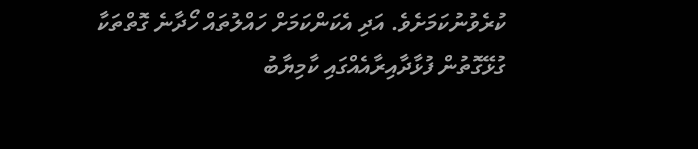ކުރެވުނުކަމަށެވެ. އަދި އެކަންކަމަށް ހައްލުތައް ހޯދާނެ ގޮތްތަކާ ގުޅޭގޮތުން ފުޅާދާއިރާއެއްގައި ކާމިޔާބު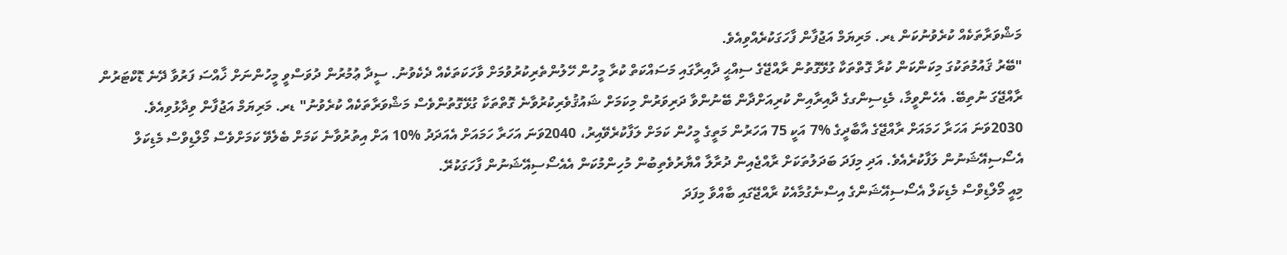މަޝްވަރާތަކެއް ކުރެވުނުކަން ޑރ. މަރިޔަމް އަޖުފާން ފާހަގަކުރެއްވިއެވެ.
"ބޭރު ޤައުމުތަކުގަ މިކަންކަން ކުރާ ގޮތްތަކާ ގުޅޭގޮތުން ރާއްޖޭގެ ސިއްޙީ ދާއިރާގައި މަސައްކަތް ކުރާ މީހުން ހޭލުންތެރިކުރުވުމަށް ވާހަކަތަކެއް ދެކެވުނު. ސީދާ ޢުމުރުން ދުވަސްވީ މީހުންނަށް ޚާއްސަ ފަރުވާ ދޭނެ ޑޮކްޓަރުން ރާއްޖޭގަ ނުތިބޭ. އެހެންވީމާ، މެޑިސިންގގެ ދާއިރާއިން ކުރިއަށްދާން ބޭނުންވާ ދަރިވަރުން މިކަމަށް ޝައުޤުވެރިކުރުވާނެ ގޮތްތަކާ ގުޅޭގޮތުންވެސް މަޝްވަރާތަކެއް ކުރެވުނު" ޑރ. މަރިޔަމް އަޖުފާން ވިދާޅުވިއެވެ.
2030ވަނަ އަހަރާ ހަމައަށް ރާއްޖޭގެ އާބާދީގެ %7 އަކީ 75 އަހަރުން މަތީގެ މީހުން ކަމަށް ލަފާކުރެވޭއިރު، 2040ވަނަ އަހަރާ ހަމައަށް އެއަދަދު %10 އަށް އިތުރުވާނެ ކަމަށް ބެލެވޭ ކަމަށްވެސް މޯލްޑިވްސް މެޑިކަލް އެސޯސިއޭޝަނުން ލަފާކުރެއެވެ. އަދި މިފަދަ ބަދަލުތަކަށް ރާއްޖެއިން ދުރާލާ އްޔާރުވެތިބުން މުހިންމުކަން އެއެސޯސިއޭޝަނުން ފާހަގަކުރޭ.
މިއީ މޯލްޑިވްސް މެޑިކަލް އެސޯސިއޭޝަންގެ އިސްނެގުމާއެކު ރާއްޖޭގައި ބާއްވާ މިފަދަ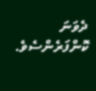ދެވަނަ ކޮންފަރެންސެވެ.